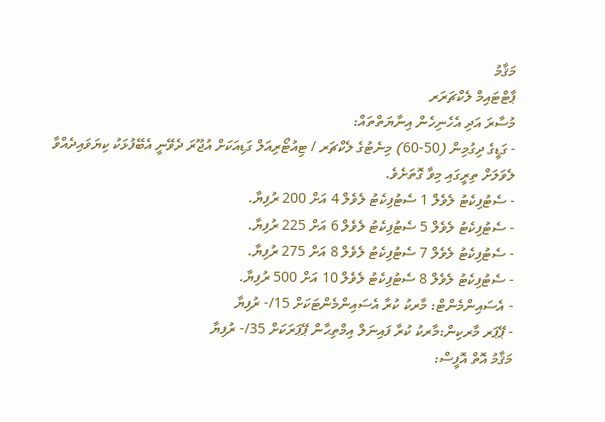މަޤާމު
ޕާޓްޓައިމް ލެކްޗަރަރ
މުސާރަ އަދި އެހެނިހެން އިނާޔަތްތައް:
- ގަޑީގެ ދިގުމިން (50-60) މިނެޓުގެ ލެކްޗަރ / ޓިއުޓޯރިއަލް ގަޑިއަކަށް އުޖޫރަ ދެވޭނީ އެބޭފުޅަކު ކިޔަވައިދެއްވާ ލެވަލަށް ތިރީގައި މިވާ ގޮތަށެވެ.
- ސެޓުފިކެޓު ލެވެލް 1 ސެޓުފިކެޓު ލެވެލް 4 އަށް 200 ރުފިޔާ.
- ސެޓުފިކެޓު ލެވެލް 5 ސެޓުފިކެޓު ލެވެލް 6 އަށް 225 ރުފިޔާ.
- ސެޓުފިކެޓު ލެވެލް 7 ސެޓުފިކެޓު ލެވެލް 8 އަށް 275 ރުފިޔާ.
- ސެޓުފިކެޓު ލެވެލް 8 ސެޓުފިކެޓު ލެވެލް 10 އަށް 500 ރުފިޔާ.
- އެސައިންމެންޓް: މާރކު ކުރާ އެސައިންމެންޓަކަށް 15/- ރުފިޔާ
- ޕޭޕަރ މާރކިން:މާރކު ކުރާ ފައިނަލް އިމްތިޙާން ޕޭޕަރަކަށް 35/- ރުފިޔާ
މަޤާމު އޮތް އޮފީސް: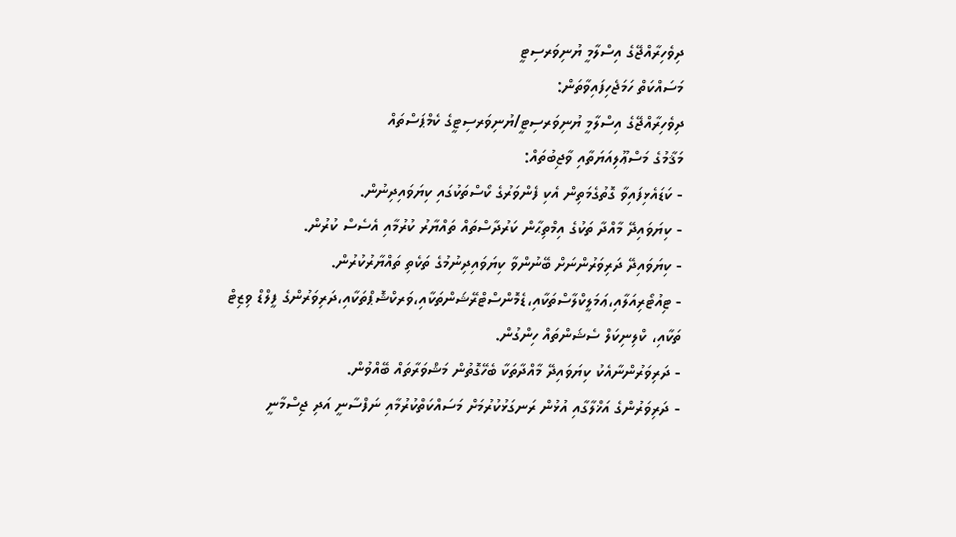ދިވެހިރާއްޖޭގެ އިސްލާމީ ޔުނިވަރސިޓީ
މަސައްކަތް ހަމަޖެހިފައިވާތަން:
ދިވެހިރާއްޖޭގެ އިސްލާމީ ޔުނިވަރސިޓީ/ޔުނިވަރސިޓީގެ ކެމްޕަސްތައް
މަޤާމުގެ މަސްޢޫލިއަޔަތާއި ވާޖިބުތައް:
- ކަޑައެޅިފައިވާ ގޮތުގެމަތިން އެކި ފެންވަރުގެ ކޯސްތަކުގައި ކިޔަވައިދިނުން.
- ކިޔަވައިދޭ މާއްދާ ތަކުގެ އިމްތިޙާން ކަރުދާސްތައް ތައްޔާރު ކުރުމާއި އެސެސް ކުރުން.
- ކިޔަވައިދޭ ދަރިވަރުންނަށް ބޭނުންވާ ކިޔަވައިދިނުމުގެ ތަކެތި ތައްޔާރުކުރުން.
- ޓިއުޓޯރިއަލާއި،ޢަމަލީކްލާސްތަކާއި،ޑެމޮންސްޓްރޭޝަންތަކާއި،ވަރކްޝޮޕްތަކާއި،ދަރިވަރުންގެ ފީލްޑް ވިޒިޓް ތަކާއި، ކްލިނިކަލް ސެޝަންތައް ހިންގުން.
- ދަރިވަރުންނާއެކު ކިޔަވައިދޭ މާއްދާތަކާ ބެހޭގޮތުން މަޝްވަރާތައް ބޭއްވުން.
- ދަރިވަރުންގެ އަޚްލާގާއި އުޅުން ރަނގަޅުކުރުމަށް މަސައްކަތްކުރުމާއި ނަފްސާނީ އަދި ޖިސްމާނީ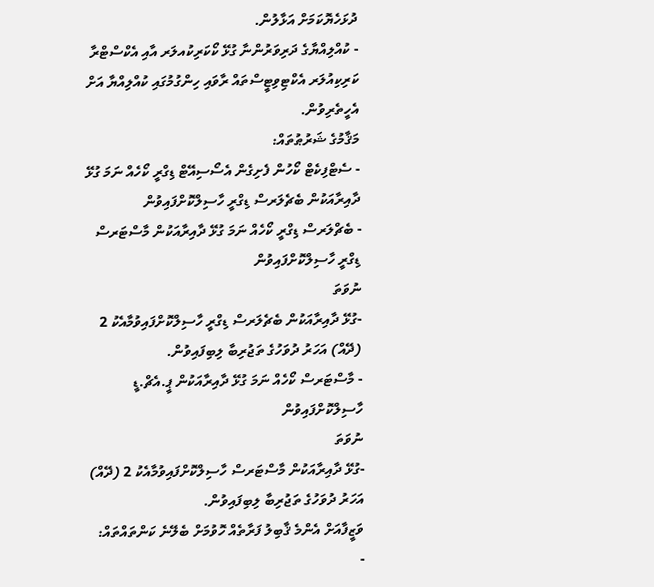ދުޅަހެޔޮކަމަށް އަޅާލުން.
- ކުއްލިއްޔާގެ ދަރިވަރުންނާ ގުޅޭ ކޯކަރިކުއލަރ އާއި އެކްސްޓްރާ ކަރިކިއުލަރ އެކްޓިވިޓީސްތައް ރާވައި ހިންގުމުގައި ކުއްލިއްޔާ އަށް އެހީތެރިވުން.
މަޤާމުގެ ޝަރުޠުތައް:
- ސެޓްފިކެޓް ކޯހުން ފެށިގެން އެސޯސިއޭޓް ޑިގްރީ ކޯހެއް ނަމަ ގުޅޭ ދާއިރާއަކުން ބެޗެލަރސް ޑިގްރީ ހާސިލްކޮށްފައިވުން
- ބެޗްލަރސް ޑިގްރީ ކޯހެއް ނަމަ ގުޅޭ ދާއިރާއަކުން މާސްޓަރސް ޑިގްރީ ހާސިލްކޮށްފައިވުން
ނުވަތަ
-ގުޅޭ ދާއިރާއަކުން ބެޗެލަރސް ޑިގްރީ ހާސިލްކޮށްފައިވުމާއެކު 2 (ދޭއް) އަހަރު ދުވަހުގެ ތަޖުރިބާ ލިބިފައިވުން.
- މާސްޓަރސް ކޯހެއް ނަމަ ގުޅޭ ދާއިރާއަކުން ޕީ.އެޗް.ޑީ ހާސިލްކޮށްފައިވުން
ނުވަތަ
-ގުޅޭ ދާއިރާއަކުން މާސްޓަރސް ހާސިލްކޮށްފައިވުމާއެކު 2 (ދޭއް) އަހަރު ދުވަހުގެ ތަޖުރިބާ ލިބިފައިވުން.
ވަޒީފާއަށް އެންމެ ޤާބިލު ފަރާތެއް ހޮވުމަށް ބެލޭނެ ކަންތައްތައް:
-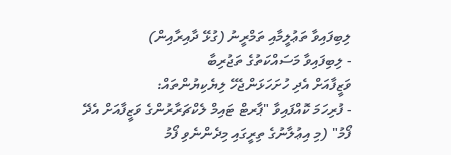ލިބިފައިވާ ތަޢުލީމާއި ތަމްރީނު (ގުޅޭ ދާއިރާއިން)
- ލިބިފައިވާ މަސައްކަތުގެ ތަޖުރިބާ
ވަޒީފާއަށް އެދި ހުށަހަޅަންޖެހޭ ލިޔެކިޔުންތައް:
- ފުރިހަމަ ކޮއްފައިވާ "ޕާރޓް ޓައިމް ލެކްޗަރާރުންގެ ވަޒީފާއަށް އެދޭ ފޯމު" (މި އިޢުލާނުގެ ތިރީގައި މިދެންނެވި ފޯމު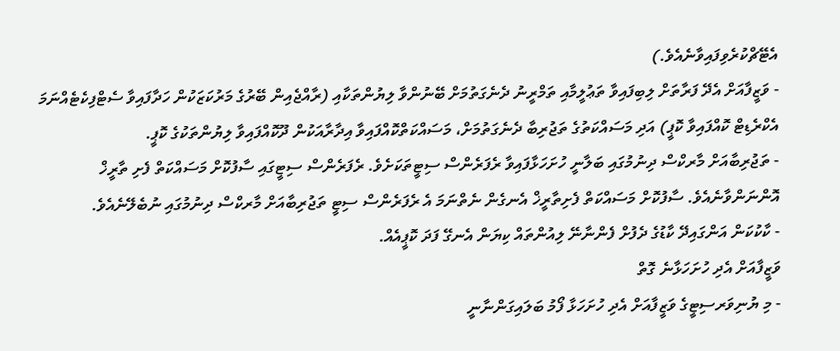އެޓޭޗްކުރެވިފައިވާނެއެވެ.)
- ވަޒީފާއަށް އެދޭ ފަރާތަށް ލިބިފައިވާ ތަޢުލީމާއި ތަމްރީނު ދެނެގަތުމަށް ބޭނުންވާ ލިޔުންތަކާއި (ރާއްޖެއިން ބޭރުގެ މަރުކަޒަކުން ހަދާފައިވާ ސެޓްފިކެޓެއްނަމަ އެކްރެޑިޓް ކޮއްފައިވާ ކޮޕީ) އަދި މަސައްކަތުގެ ތަޖުރިބާ ދެނެގަތުމަށް، މަސައްކަތްކޮއްފައިވާ އިދާރާއަކުން ދޫކޮއްފައިވާ ލިޔުންތަކުގެ ކޮޕީ.
- ތަޖުރިބާއަށް މާރކްސް ދިނުމުގައި ބަލާނީ ހުށަހަޅާފައިވާ ރެފަރެންސް ސިޓީތަކަށެވެ. ރެފަރެންސް ސިޓީގައި ސާފުކޮށް މަސައްކަތް ފެށި ތާރީޚް އޮންނަންވާނެއެވެ. ސާފުކޮށް މަސައްކަތް ފެށިތާރީޚް އެނގެން ނެތްނަމަ އެ ރެފަރެންސް ސިޓީ ތަޖުރިބާއަށް މާރކްސް ދިނުމުގައި ނުބެލޭނެއެވެ.
- ކާކުކަން އަންގައިދޭ ކާޑުގެ ދެފުށް ފެންނާނޭ ލިއުންތައް ކިޔަން އެނގޭ ފަދަ ކޮޕީއެއް.
ވަޒީފާއަށް އެދި ހުށަހަޅާނެ ގޮތް
- މި ޔުނިވަރސިޓީގެ ވަޒީފާއަށް އެދި ހުށަހަޅާ ފޯމު ބަލައިގަންނާނީ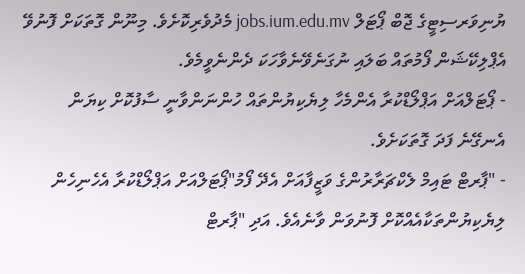ޔުނިވަރސިޓީގެ ޖޮބް ޕޯޓަލް jobs.ium.edu.mv މެދުވެރިކޮށެވެ. މިނޫން ގޮތަކަށް ފޮނުވޭ އެޕްލިކޭޝަން ފޯމުތައް ބަލައި ނުގަނެވޭނެވާހަކަ ދެންނެވީމެވެ.
- ޕޯޓަލްއަށް އަޕްލޯޑްކުރާ އެންމެހާ ލިޔެކިޔުންތައް ހުންނަންވާނީ ސާފުކޮށް ކިޔަން އެނގޭނެ ފަދަ ގޮތަކަށެވެ.
- "ޕާރޓް ޓައިމް ލެކްޗަރާރުންގެ ވަޒީފާއަށް އެދޭ ފޯމު"ޕޯޓަލްއަށް އަޕްލޯޑްކުރާ އެހެނިހެން ލިޔެކިޔުންތަކާއެއްކޮށް ފޮނުވަން ވާނެއެވެ. އަދި "ޕާރޓް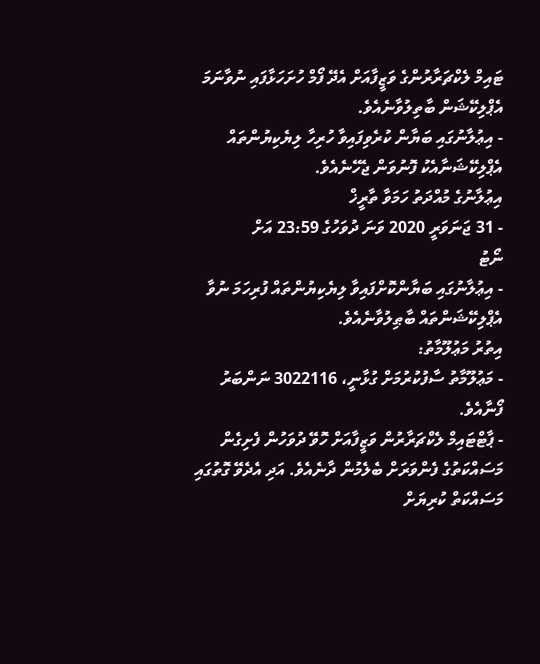ޓައިމް ލެކްޗަރާރުންގެ ވަޒީފާއަށް އެދޭ ފޯމް ހުށަހަޅާފައި ނުވާނަމަ އެޕްލިކޭޝަން ބާތިލުވާނެއެވެ.
- އިޢުލާނުގައި ބަޔާން ކުރެވިފައިވާ ހުރިހާ ލިޔެކިޔުންތައް އެޕްލިކޭޝަނާއެކު ފޮނުވަން ޖެހޭނެއެވެ.
އިޢުލާނުގެ މުއްދަތު ހަމަވާ ތާރީޚް
- 31 ޖަނަވަރީ 2020 ވަނަ ދުވަހުގެ 23:59 އަށް
ނޯޓު
- އިޢުލާނުގައި ބަޔާންކޮށްފައިވާ ލިޔެކިޔުންތައް ފުރިހަމަ ނުވާ އެޕްލިކޭޝަންތައް ބާޠިލުވާނެއެވެ.
އިތުރު މަޢުލޫމާތު:
- މަޢުލޫމާތު ސާފުކުރުމަށް ގުޅާނީ، 3022116 ނަންބަރު ފޯނާއެވެ.
- ޕާޓްޓައިމް ލެކްޗަރާރުން ވަޒީފާއަށް ހޮވޭ ދުވަހުން ފެށިގެން މަސައްކަތުގެ ފެންވަރަށް ބެލެމުން ދާނެއެވެ. އަދި އެދެވޭ ގޮތުގައި މަސައްކަތް ކުރިޔަށް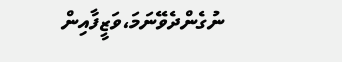ނުގެންދެވޭނަމަ،ވަޒީފާއިން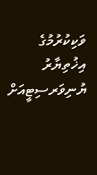ވަކިކުރުމުގެ އިޚުތިޔާރު ޔުނިވަރސިޓީއަށް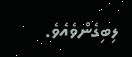ލިބިގެންވެއެވެ.